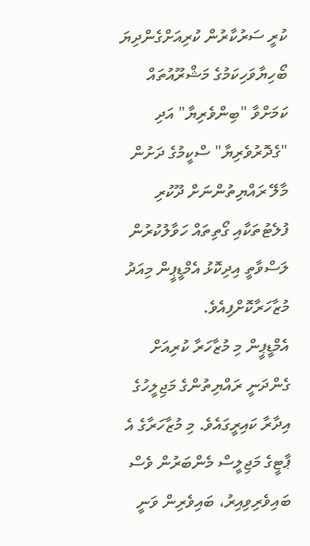ކުރީ ސަރުކާރުން ކުރިއަށްގެންދިޔަ ބޯހިޔާވަހިކަމުގެ މަޝްރޫއުތައް ކަމަށްވާ "ބިންވެރިޔާ" އަދި "ގެދޮރުވެރިޔާ" ސްކީމުގެ ދަށުން މާލޭ ރައްޔިތުންނަށް ދޫކުރި ފުލެޓުތަކާއި ގޯތިތައް ހަވާލުކުރުން ލަސްވާތީ އިދިކޮޅު އެމްޑީޕީން މިއަދު މުޒާހަރާކޮށްފިއެވެ.
އެމްޑީޕީން މި މުޒާހަރާ ކުރިއަށް ގެންދަނީ ރައްޔިތުންގެ މަޖިލީހުގެ އިދާރާ ކައިރީގައެވެ. މި މުޒާހަރާގެ އެ ޕާޓީގެ މަޖިލީސް މެންބަރުން ވެސް ބައިވެރިވިއިރު، ބައިވެރިން ވަނީ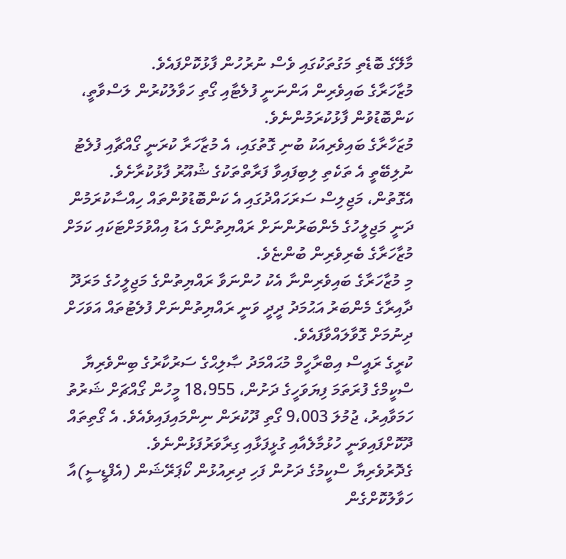މާލޭގެ ބޮޑެތި މަގުތަކުގައި ވެސް ނުރުހުން ފާޅުކޮށްފައެވެ.
މުޒާހަރާގެ ބައިވެރިން އަންނަނީ ފުލެޓާއި ގޯތި ހަވާލުކުރުން ލަސްވާތީ، ކަންބޮޑުވުން ފާޅުކުރަމުންނެވެ.
މުޒަހާރާގެ ބައިވެރިއަކު ބުނި ގޮތުގައި، އެ މުޒާހަރާ ކުރަނީ ގޯއްޗާއި ފުލެޓު ނުލިބޭތީ އެ ތަކެތި ލިބިފައިވާ ފަރާތްތަކުގެ ޝުއޫރު ފާޅުކުރާށެވެ.
އެގޮތުން، މަޖިލިސް ސަރަހައްދުގައި އެ ކަންބޮޑުވުންތައް ހިއްސާކުރަމުން ދަނީ މަޖިލީހުގެ މެންބަރުންނަށް ރައްޔިތުންގެ އަޑު އިއްވުމަށްޓަކައި ކަމަށް މުޒާހަރާގެ ބެރިވެރިން ބުންޏެވެ.
މި މުޒާހަރާގެ ބައިވެރިންނާ އެކު ހުންނަވާ ރައްޔިތުންގެ މަޖިލީހުގެ މަރަދޫ ދާއިރާގެ މެންބަރު އަޙުމަދު ދީދީ ވަނީ ރައްޔިތުންނަށް ފުލެޓުތައް އަވަހަށް ދިނުމަށް ގޮވާލައްވާފައެވެ.
ކުރީގެ ރައީސް އިބްރާހީމް މުޙައްމަދު ޞާލިޙްގެ ސަރުކާރުގެ ބިންވެރިޔާ ސްކީމްގެ ފުރަތަމަ ފިޔަވަހީގެ ދަށުން، 18،955 މީހުން ގޯއްޗަށް ޝަރުތު ހަމަވާއިރު، ޖުމުލަ 9،003 ގޯތި ދޫކުރަން ނިންމައިފައިވެއެވެ. އެ ގޯތިތައް ދޫކޮށްފައިވަނީ ހުޅުމާލެއާއި ގުޅީފަޅާއި ގިރާވަރުފަޅުންނެވެ.
ގެދޮރުވެރިޔާ ސްކީމުގެ ދަށުން ފަހި ދިރިއުޅުން ކޯޕަރޭޝަން (އެފްޑީސީ)އާ ހަވާލުކޮށްގެން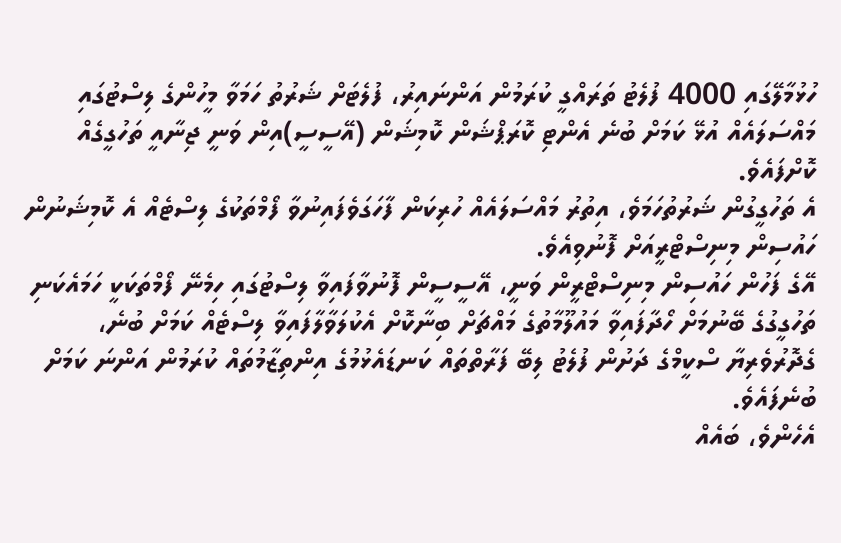ހުޅުމާލޭގައި 4000 ފުލެޓު ތަރައްގީ ކުރަމުން އަންނައިރު، ފުލެޓަށް ޝަރުތު ހަމަވާ މީހުންގެ ލިސްޓުގައި މައްސަލައެއް އުޅޭ ކަމަށް ބުނެ އެންޓި ކޮރަޕްޝަން ކޮމިޝަން (އޭސީސީ)އިން ވަނީ ޖިނާއީ ތަހުގީގެއް ކޮށްފައެވެ.
އެ ތަހުގީގުން ޝަރުތުހަމަވެ، އިތުރު މައްސަލައެއް ހުރިކަން ފާހަގަވެފައިނުވާ ފޯމްތަކުގެ ލިސްޓެއް އެ ކޮމިޝަނުން ހައުސިން މިނިސްޓްރީއަށް ފޮނުވިއެވެ.
އޭގެ ފަހުން ހައުސިން މިނިސްޓްރީން ވަނީ، އޭސީސީން ފޮނުވާފައިވާ ލިސްޓުގައި ހިމެނޭ ފޯމްތަކަކީ ހަމައެކަނި ތަހުގީގުގެ ބޭނުމަށް ހޯދާފައިވާ މައުލޫމާތުގެ މައްޗަށް ބިނާކޮށް އެކުލަވާލާފައިވާ ލިސްޓެއް ކަމަށް ބުނެ، ގެދޮރުވެރިޔާ ސްކީމްގެ ދަށުން ފުލެޓު ލިބޭ ފަރާތްތައް ކަނޑައެޅުމުގެ އިންތިޒާމުތައް ކުރަމުން އަންނަ ކަމަށް ބުނެފައެވެ.
އެހެންވެ، ބައެއް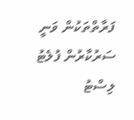ފަރާތްތަކުން ވަނީ ސަރުކާރުން ފުލެޓު ލިސްޓު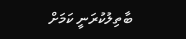ބާތިލުކުރަނީ ކަމަށް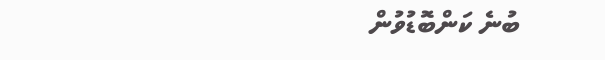ބުނެ ކަންބޮޑުވުން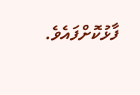ފާޅުކޮށްފައެވެ.